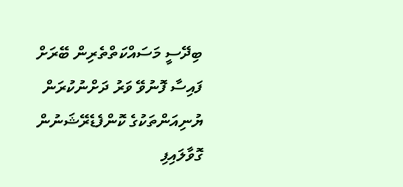ބިދޭސީ މަސައްކަތްތެރިން ބޭރަށް ފައިސާ ފޮނުވޭ ވަރު ދަށްނުކުރަން ޔުނިއަންތަކުގެ ކޮންފެޑެރޭޝަނުން ގޮވާލައިފި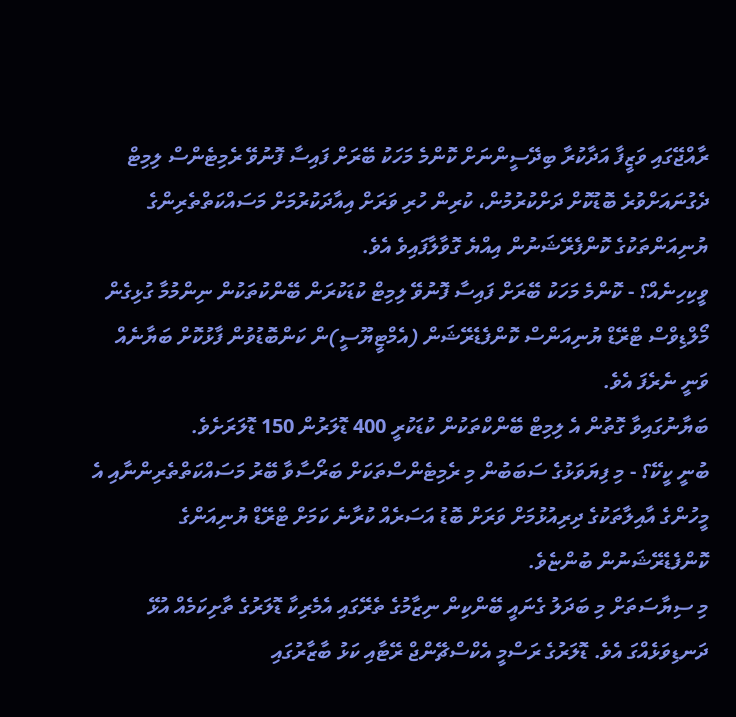ރާއްޖޭގައި ވަޒީފާ އަދާކުރާ ބިދޭސީންނަށް ކޮންމެ މަހަކު ބޭރަށް ފައިސާ ފޮނުވޭ ރެމިޓެންސް ލިމިޓް ދެގުނައަށްވުރެ ބޮޑުކޮށް ދަށްކުރުމުން، ކުރިން ހުރި ވަރަށް އިއާދަކުރުމަށް މަސައްކަތްތެރިންގެ ޔުނިއަންތަކުގެ ކޮންފެރޭޝަނުން އިއްޔެ ގޮވާލާފައިވެ އެވެ.
ވީކިހިނެއް؟ - ކޮންމެ މަހަކު ބޭރަށް ފައިސާ ފޮނުވޭ ލިމިޓް ކުޑަކުރަން ބޭންކުތަކުން ނިންމުމާ ގުޅިގެން މޯލްޑިވްސް ޓްރޭޑް ޔުނިއަންސް ކޮންފެޑެރޭޝަން (އެމްޓީޔޫސީ)ން ކަންބޮޑުވުން ފާޅުކޮށް ބަޔާނެއް ވަނީ ނެރެފަ އެވެ.
ބަޔާނުގައިވާ ގޮތުން އެ ލިމިޓް ބޭންކްތަކުން ކުޑަކުރީ 400 ޑޮލަރުން 150 ޑޮލަރަށެވެ.
ބުނީ ކީކޭ؟ - މި ފިޔަވަޅުގެ ސަބަބުން މި ރެމިޓެންސްތަކަށް ބަރޯސާވާ ބޭރު މަސައްކަތްތެރިންނާއި އެ މީހުންގެ އާއިލާތަކުގެ ދިރިއުޅުމަށް ވަރަށް ބޮޑު އަސަރެއް ކުރާނެ ކަމަށް ޓްރޭޑް ޔުނިއަންގެ ކޮންފެޑެރޭޝަނުން ބުންޏެވެ.
މި ސިޔާސަތަށް މި ބަދަލު ގެނައީ ބޭންކިން ނިޒާމުގެ ތެރޭގައި އެމެރިކާ ޑޮލަރުގެ ތާށިކަމެއް އުޅޭ ދަނޑިވަޅެއްގަ އެވެ. ޑޮލަރުގެ ރަސްމީ އެކްސްޗޭންޖް ރޭޓާއި ކަޅު ބާޒާރުގައި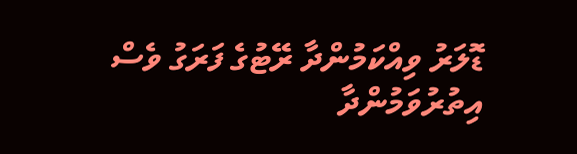ޑޮލަރު ވިއްކަމުންދާ ރޭޓުގެ ފަރަގު ވެސް އިތުރުވަމުންދާ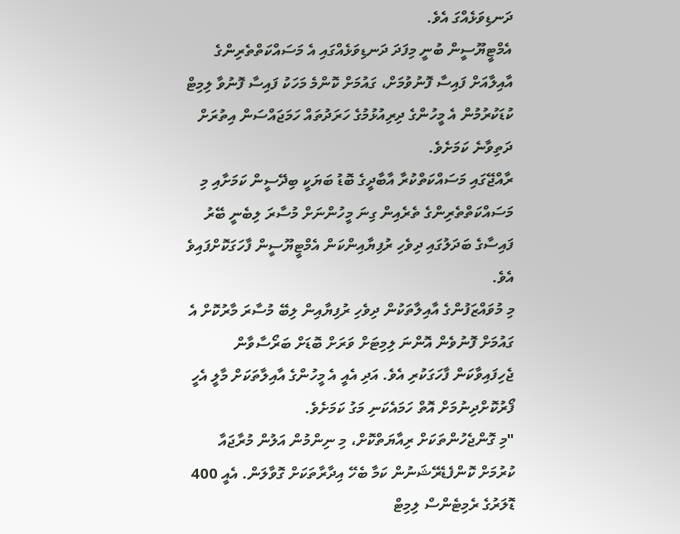ދަނޑިވަޅެއްގަ އެވެ.
އެމްޓީޔޫސީން ބުނީ މިފަދަ ދަނޑިވަޅެއްގައި އެ މަސައްކަތްތެރިންގެ އާއިލާއަށް ފައިސާ ފޮނުވުމަށް، ގައުމަށް ކޮންމެ މަހަކު ފައިސާ ފޮނުވާ ލިމިޓް ކުޑަކުރުމުން އެ މީހުންގެ ދިރިއުޅުމުގެ ހަރަދުތައް ހަމަޖައްސަން އިތުރަށް ދަތިވާނެ ކަމަށެވެ.
ރާއްޖޭގައި މަސައްކަތްކުރާ އާބާދީގެ ބޮޑު ބަޔަކީ ބިދޭސީން ކަމަށާއި މި މަސައްކަތްތެރިންގެ ތެރެއިން ގިނަ މީހުންނަށް މުސާރަ ލިބެނީ ބޭރު ފައިސާގެ ބަދަލުގައި ދިވެހި ރުފިޔާއިންކަން އެމްޓީޔޫސީން ފާހަގަކޮށްފައިވެ އެވެ.
މި މުވައްޒަފުންގެ އާއިލާތަކުން ދިވެހި ރުފިޔާއިން ލިބޭ މުސާރަ މާރުކޮށް އެ ގައުމަށް ފޮނުވެން އޮންނަ ލިމިޓަށް ވަރަށް ބޮޑަށް ބަރޯސާވާން ޖެހިފައިވާކަން ފާހަގަކުރި އެވެ. އަދި އެއީ އެ މީހުންގެ އާއިލާތަކަށް މާލީ އެހީ ފޯރުކޮށްދިނުމަށް އޮތް ހަމައެކަނި މަގު ކަމަށެވެ.
"މި ގޮންޖެހުންތަކަށް ރިއާޔަތްކޮށް، މި ނިންމުން އަލުން މުރާޖައާ ކުރުމަށް ކޮންފެޑެރޭޝަނުން ކަމާ ބެހޭ އިދާރާތަކަށް ގޮވާލަން. އެއީ 400 ޑޮލަރުގެ ރެމިޓެންސް ލިމިޓް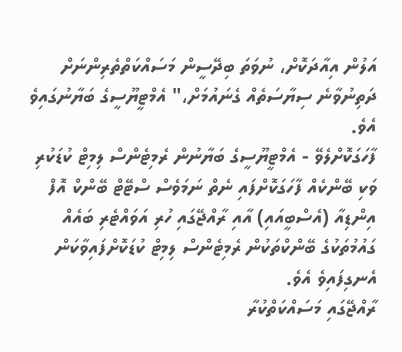އަލުން އިއާދަކޮށް، ނުވަތަ ބިދޭސީން މަސައްކަތްތެރިންނަށް ދަތިނުވާނެ ސިޔާސަތެއް ގެނައުމަށް،" އެމްޓީޔޫސީގެ ބަޔާނުގައިވެ އެވެ.
ފާހަގަކޮށްލެވޭ - އެމްޓީޔޫސީގެ ބަޔާނުން ރެމިޓެންސް ލިމިޓް ކުޑަކުރި ވަކި ބޭންކެއް ފާހަގަކޮށްފައި ނެތް ނަމަވެސް ސްޓޭޓް ބޭންކް އޮފް އިންޑިއާ (އެސްބީއައި) އާއި ރާއްޖޭގައި ހުރި އަވައްޓެރި ބައެއް ގައުމުތަކުގެ ބޭންކްތަކުން ރެމިޓެންސް ލިމިޓް ކުޑަކޮށްފައިވާކަން އެނގިފައިވެ އެވެ.
ރާއްޖޭގައި މަސައްކަތްކުރާ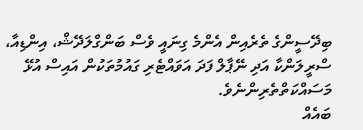ބިދޭސީންގެ ތެރެއިން އެންމެ ގިނައީ ވެސް ބަންގްލަދޭޝް، އިންޑިއާ، ސްރީލަންކާ އަދި ނޭޕާލް ފަދަ އަވައްޓެރި ގައުމުތަކުން އައިސް އުޅޭ މަސައްކަތްތެރިންނެވެ.
ބައެއް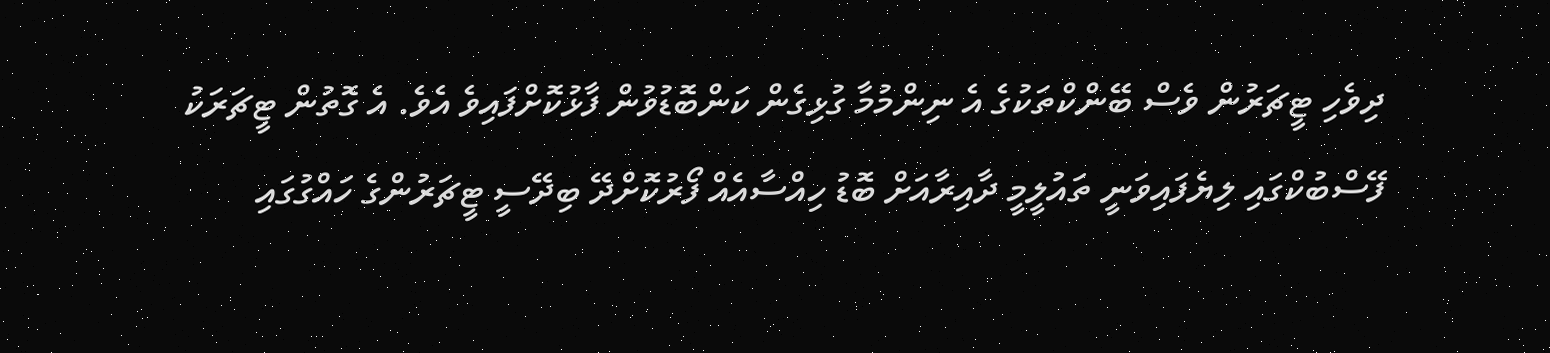ދިވެހި ޓީޗަރުން ވެސް ބޭންކްތަކުގެ އެ ނިންމުމާ ގުޅިގެން ކަންބޮޑުވުން ފާޅުކޮށްފައިވެ އެވެ. އެ ގޮތުން ޓީޗަރަކު ފޭސްބުކްގައި ލިޔެފައިވަނީ ތައުލީމީ ދާއިރާއަށް ބޮޑު ހިއްސާއެއް ފޯރުކޮށްދޭ ބިދޭސީ ޓީޗަރުންގެ ހައްގުގައި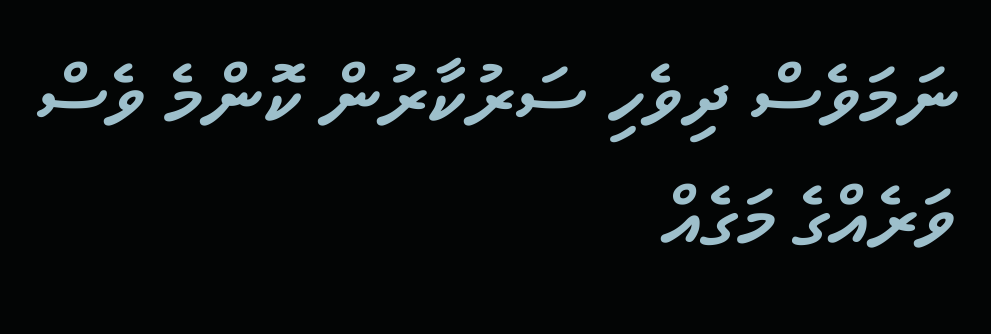ނަމަވެސް ދިވެހި ސަރުކާރުން ކޮންމެ ވެސް ވަރެއްގެ މަގެއް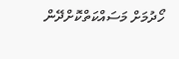ހޯދުމަށް މަސައްކަތްކޮށްދޭން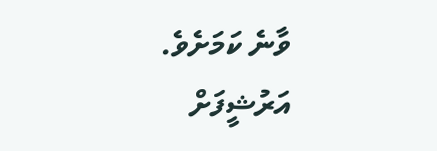ވާނެ ކަމަށެވެ.
އަރުޝީފަށް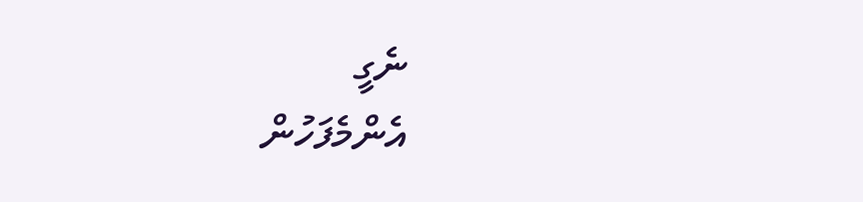ނެގީ
އެންމެފަހުން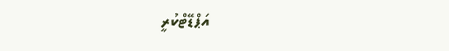އަޕްޑޭޓްކުރީ